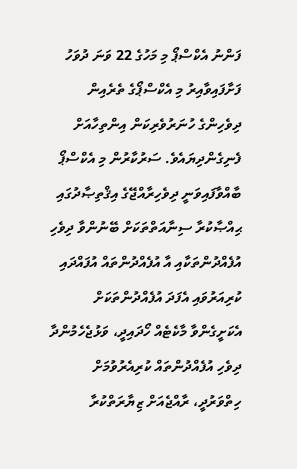ފަންނު އެކްސްޕޯ މި މަހުގެ 22 ވަނަ ދުވަހު ފަށާފައިވާއިރު މި އެކްސްޕޯގެ ތެރެއިން ދިވެހިންގެ ހުނަރުވެރިކަން އިންތިހާއަށް ފެނިގެންދިޔައެވެ. ސަރުކާރުން މި އެކްސްޕޯ ބާއްވާފައިވަނީ ދިވެހިރާއްޖޭގެ އިޤްތިޞާދުގައި ޙިއްޞާކުރާ ސިނާއަތްތަކަށް ބޭނުންވާ ދިވެހި އުފެއްދުންތަކާއި އާ އުފެއްދުންތައް އުފައްދައި ކުރިއަރުވައި އެފަދަ އުފެއްދުންތަކަށް އެކަށީގެންވާ މާކެޓެއް ހޯދައިދީ، ވަޅުޖެހެމުންދާ ދިވެހި އުފެއްދުންތައް ކުރިއެރުވުމަށް ހިތްވަރުދީ، ރާއްޖެއަށް ޒިޔާރަތްކުރާ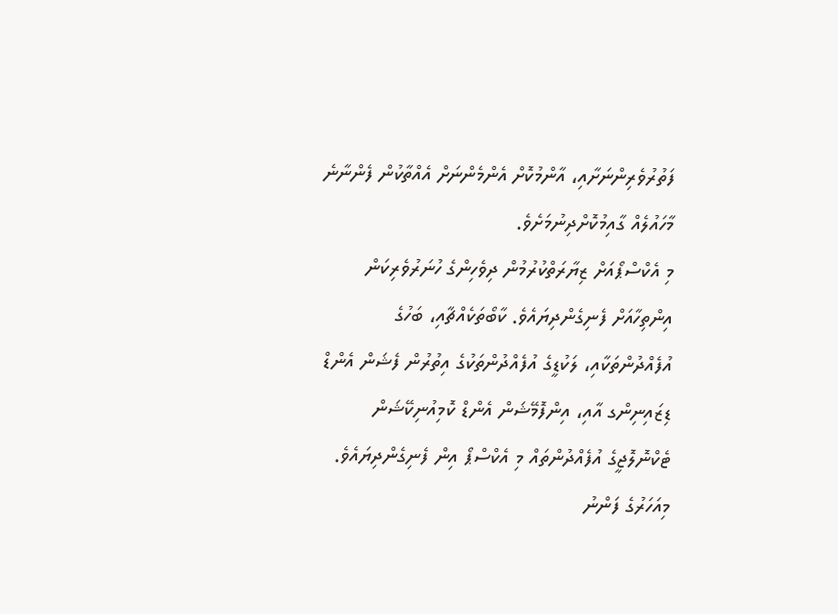ފަތުރުވެރިންނަށާއި، އާންމުކޮށް އެންމެންނަށް އެއްތާކުން ފެންނާނެ މާހައުލެއް ގާއިމުކޮށްދިނުމަށެވެ.
މި އެކްސްޕޯއަށް ޒިޔާރަތްކުރުމުން ދިވެހިންގެ ހުނަރުވެރިކަން އިންތިހާއަށް ފެނިގެންދިޔައެވެ. ކާބޯތަކެއްޗާއި، ބަހުގެ އުފެއްދުންތަކާއި، ލަކުޑީގެ އުފެއްދުންތަކުގެ އިތުރުން ފެޝަން އެންޑް ޑިޒައިނިންގ އާއި، އިންފޮމޭޝަން އެންޑް ކޮމިއުނިކޭޝަން ޓެކްނޮލޮޖީގެ އުފެއްދުންތައް މި އެކްސްޕޯ އިން ފެނިގެންދިޔައެވެ. މިއަހަރުގެ ފަންނު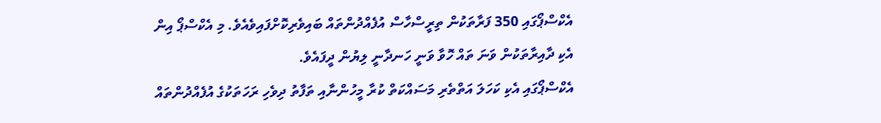އެކްސްޕޯގައި 350 ފަރާތަކުން ތިރީސްހާސް އުފެއްދުންތައް ބައިވެރިކޮށްފައިވެއެވެ. މި އެކްސްޕޯ އިން އެކި ދާއިރާތަކުން ވަނަ ތައް ހޮވާ ވަނީ ހަނދާނީ ލިޔުން ދީފައެވެ.
އެކްސްޕޯގައި އެކި ކަހަލަ އަތްތެރި މަސައްކަތް ކުރާ މީހުންނާއި ތަފާތު ދިވެހި ރަހަތަކުގެ އުފެއްދުންތައް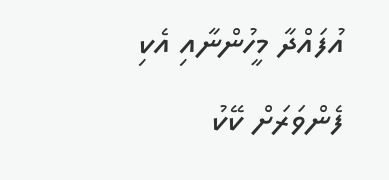އުފައްދާ މީހުންނާއި އެކި ފެންވަރަށް ކޭކު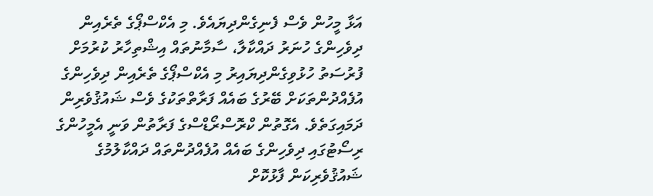އަޅާ މީހުން ވެސް ފެނިގެންދިޔައެވެ. މި އެކްސްޕޯގެ ތެރެއިން ދިވެހިންގެ ހުނަރު ދައްކާލާ، ސާމާނުތައް އިޝްތިހާރު ކުރުމަށް ފުރުސަތު ހުޅުވިގެންދިޔައިރު މި އެކްސްޕޯގެ ތެރެއިން ދިވެހިންގެ އުފެއްދުންތަކަށް ބޭރުގެ ބައެއް ފަރާތްތަކުގެ ވެސް ޝައުޤުވެރިން ދަމައިގަތެވެ. އެގޮތުން ކްރޮސްރޯޑްސްގެ ފަރާތުން ވަނީ އެމީހުންގެ ރިސޯޓުގައި ދިވެހިންގެ ބައެއް އުފެއްދުންތައް ދައްކާލުމުގެ ޝައުޤުވެރިކަން ފާޅުކޮށް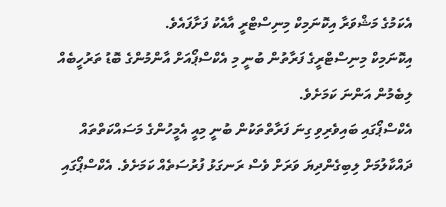އެކަމުގެ މަޝްވަރާ އިކޮނަމިކް މިނިސްޓްރީ އާއެކު ފަށާފައެވެ.
އިކޮނަމިކް މިނިސްޓްރީގެ ފަރާތުން ބުނީ މި އެކްސްޕޯއަށް އާންމުންގެ ބޮޑު ތަރުހީބެއް ލިބެމުން އަންނަ ކަމަށެވެ.
އެކްސްޕޯގައި ބައިވެރިވި ގިނަ ފަރާތްތަކުން ބުނީ މިއީ އެމީހުންގެ މަސައްކަތްތައް ދައްކާލުމަށް ލިބިގެންދިޔަ ވަރަށް ވެސް ރަނގަޅު ފުރުސަތެއް ކަމަށެވެ. އެކްސްޕޯގައި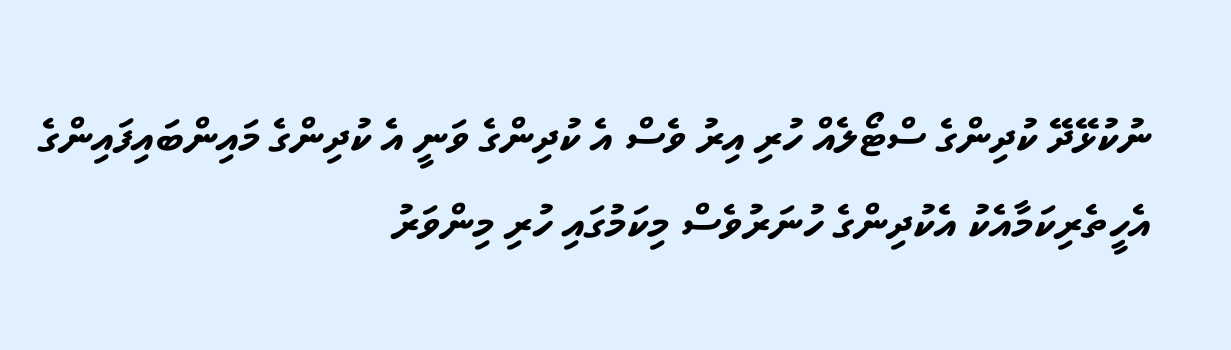ނުކުޅޭދޭ ކުދިންގެ ސްޓޯލެއް ހުރި އިރު ވެސް އެ ކުދިންގެ ވަނީ އެ ކުދިންގެ މައިންބައިފައިންގެ އެހީތެރިކަމާއެކު އެކުދިންގެ ހުނަރުވެސް މިކަމުގައި ހުރި މިންވަރު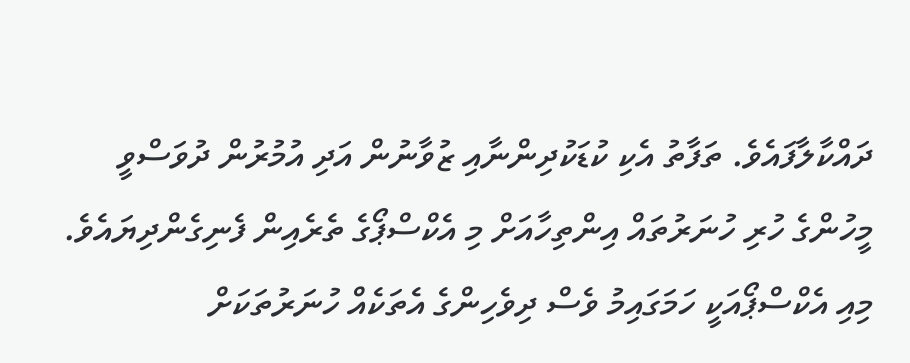ދައްކާލާފައެވެ. ތަފާތު އެކި ކުޑަކުދިންނާއި ޒުވާނުން އަދި އުމުރުން ދުވަސްވީ މީހުންގެ ހުރި ހުނަރުތައް އިންތިހާއަށް މި އެކްސްޕޯގެ ތެރެއިން ފެނިގެންދިޔައެވެ.
މިއި އެކްސްޕޯއަކީ ހަމަގައިމު ވެސް ދިވެހިންގެ އެތަކެއް ހުނަރުތަކަށް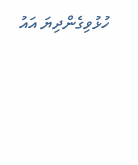ހުޅުވިގެންދިޔަ އައު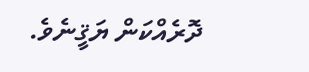ދޮރެއްކަން ޔަޤީނެވެ.